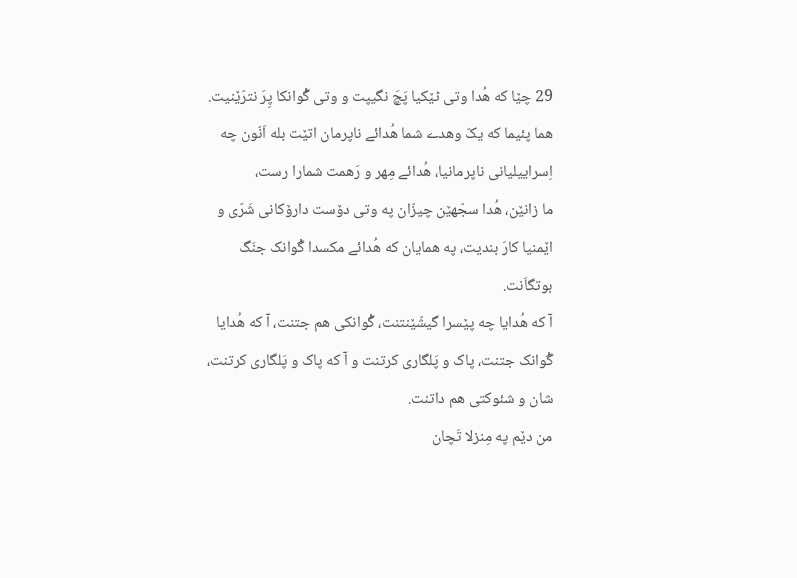29 چێا که هُدا وتی ٹێکیا پَچَ نگیپت و وتی گْوانکا پِرَ نترّێنیت.
هما پئیما که یکّ وهدے شما هُدائے ناپرمان اتێت بله اَنّون چه اِسراییلیانی ناپرمانیا، هُدائے مِهر و رَهمت شمارا رست،
ما زانێن، هُدا سجّهێن چیزّان په وتی دۆست دارۆکانی شَرّی و اێمنیا کارَ بندیت، په همایان که هُدائے مکسدا گْوانک جنَگ بوتگاَنت.
آ که هُدایا چه پێسرا گیشّێنتنت، گْوانکی هم جتنت، آ که هُدایا گْوانک جتنت، پاک و پَلگاری کرتنت و آ که پاک و پَلگاری کرتنت، شان و شئوکتی هم داتنت.
من دێم په مِنزلا تَچان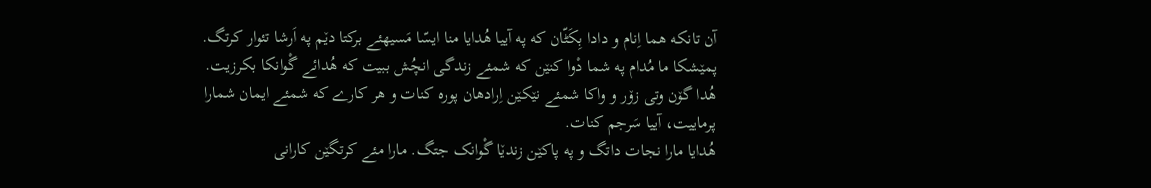آن تانکه هما اِنام و دادا بِکَٹّان که په آییا هُدایا منا ایسّا مَسیهئے برکتا دێم په اَرشا تئوار کرتگ.
پمێشکا ما مُدام په شما دْوا کنێن که شمئے زندگی انچُش ببیت که هُدائے گْوانکا بکرزیت. هُدا گۆن وتی زۆر و واکا شمئے نێکێن اِرادهان پوره کنات و هر کارے که شمئے ایمان شمارا پرماییت، آییا سَرجم کنات.
هُدایا مارا نجات داتگ و په پاکێن زندێا گْوانک جتگ. مارا مئے کرتگێن کارانی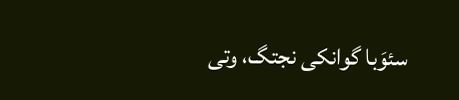سئوَبا گوانکی نجتگ، وتی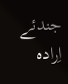جندئے اِراده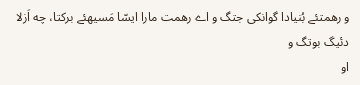و رهمتئے بُنیادا گوانکی جتگ و اے رهمت مارا ایسّا مَسیهئے برکتا، چه اَزلا دئیگ بوتگ و
او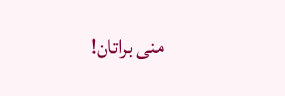منی براتان!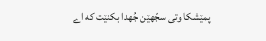پمێشکا وتی سجّهێن جُهدا بکنێت که اے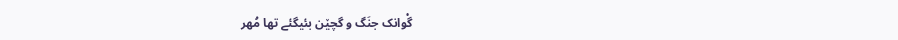گْوانک جنَگ و گچێن بئیگئے تها مُهر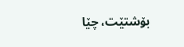بۆشتێت، چێا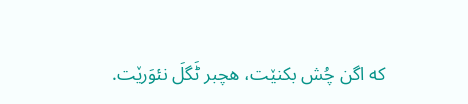که اگن چُش بکنێت، هچبر ٹَگلَ نئوَرێت.